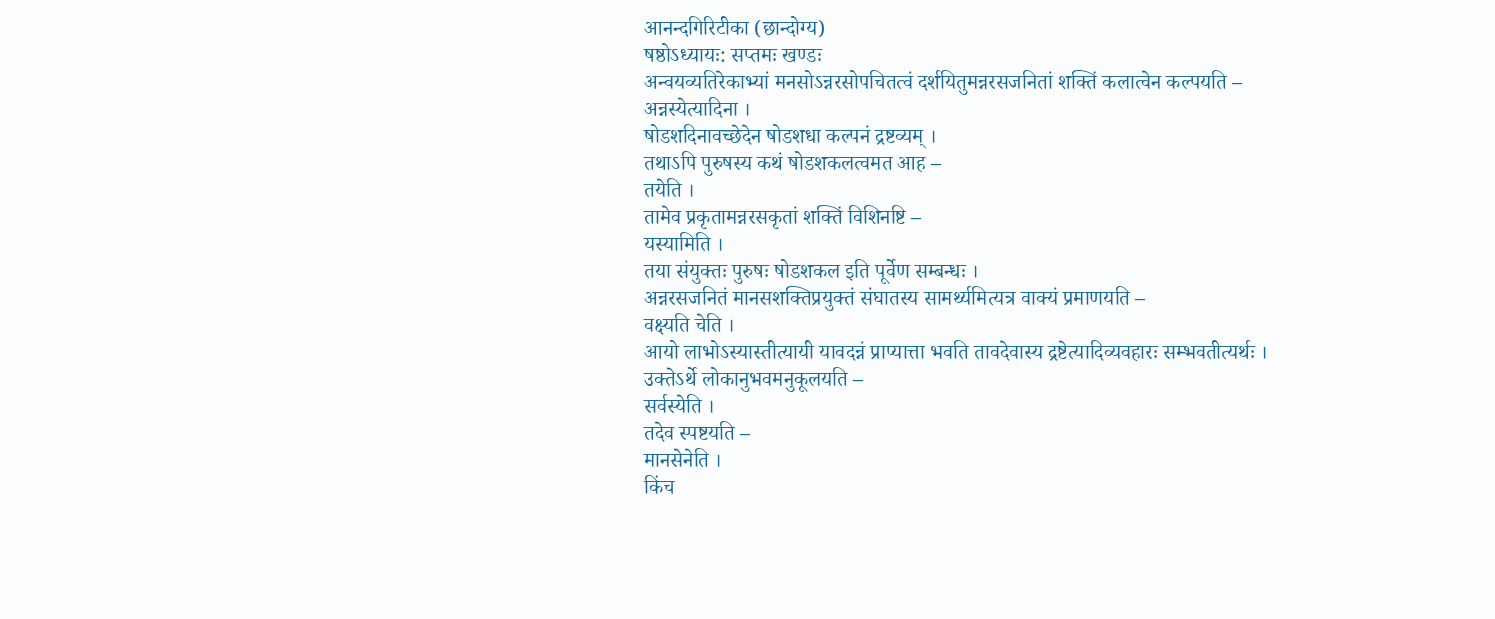आनन्दगिरिटीका (छान्दोग्य)
षष्ठोऽध्यायः: सप्तमः खण्डः
अन्वयव्यतिरेकाभ्यां मनसोऽन्नरसोपचितत्वं दर्शयितुमन्नरसजनितां शक्तिं कलात्वेन कल्पयति –
अन्नस्येत्यादिना ।
षोडशदिनावच्छेदेन षोडशधा कल्पनं द्रष्टव्यम् ।
तथाऽपि पुरुषस्य कथं षोडशकलत्वमत आह –
तयेति ।
तामेव प्रकृतामन्नरसकृतां शक्तिं विशिनष्टि –
यस्यामिति ।
तया संयुक्तः पुरुषः षोडशकल इति पूर्वेण सम्बन्धः ।
अन्नरसजनितं मानसशक्तिप्रयुक्तं संघातस्य सामर्थ्यमित्यत्र वाक्यं प्रमाणयति –
वक्ष्यति चेति ।
आयो लाभोऽस्यास्तीत्यायी यावदन्नं प्राप्यात्ता भवति तावदेवास्य द्रष्टेत्यादिव्यवहारः सम्भवतीत्यर्थः ।
उक्तेऽर्थे लोकानुभवमनुकूलयति –
सर्वस्येति ।
तदेव स्पष्टयति –
मानसेनेति ।
किंच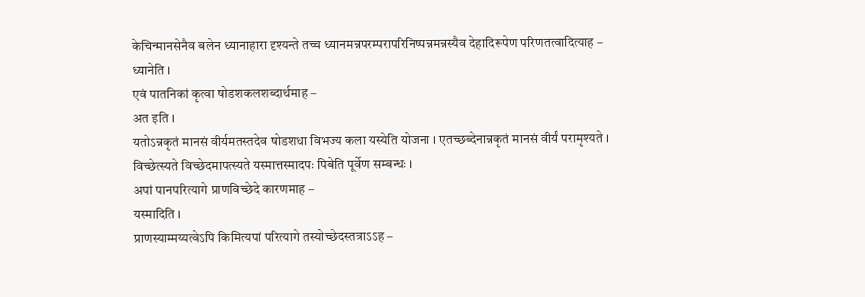केचिन्मानसेनैव बलेन ध्यानाहारा दृश्यन्ते तच्च ध्यानमन्नपरम्परापरिनिष्पन्नमन्नस्यैव देहादिरूपेण परिणतत्वादित्याह –
ध्यानेति ।
एवं पातनिकां कृत्वा षोडशकलशब्दार्थमाह –
अत इति ।
यतोऽन्नकृतं मानसं वीर्यमतस्तदेव षोडशधा विभज्य कला यस्येति योजना । एतच्छब्देनान्नकृतं मानसं वीर्यं परामृश्यते । विच्छेत्स्यते विच्छेदमापत्स्यते यस्मात्तस्मादपः पिबेति पूर्वेण सम्बन्धः ।
अपां पानपरित्यागे प्राणविच्छेदे कारणमाह –
यस्मादिति ।
प्राणस्याम्मय्यत्वेऽपि किमित्यपां परित्यागे तस्योच्छेदस्तत्राऽऽह –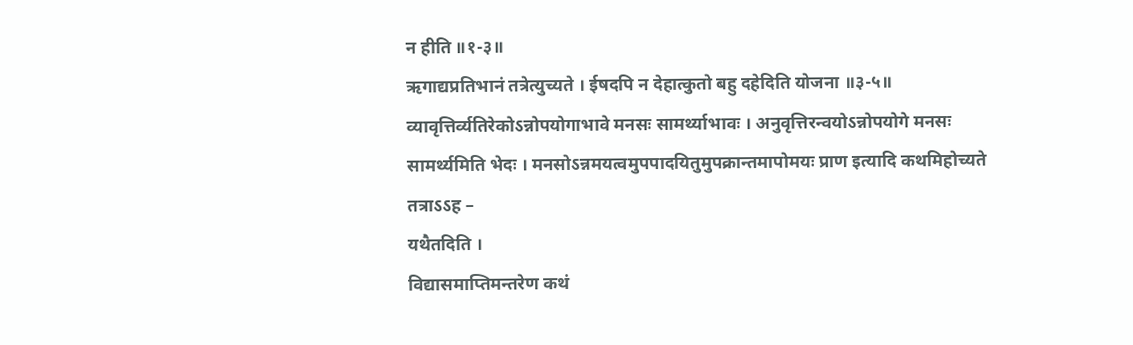न हीति ॥१-३॥
ऋगाद्यप्रतिभानं तत्रेत्युच्यते । ईषदपि न देहात्कुतो बहु दहेदिति योजना ॥३-५॥
व्यावृत्तिर्व्यतिरेकोऽन्नोपयोगाभावे मनसः सामर्थ्याभावः । अनुवृत्तिरन्वयोऽन्नोपयोगे मनसः सामर्थ्यमिति भेदः । मनसोऽन्नमयत्वमुपपादयितुमुपक्रान्तमापोमयः प्राण इत्यादि कथमिहोच्यते तत्राऽऽह –
यथैतदिति ।
विद्यासमाप्तिमन्तरेण कथं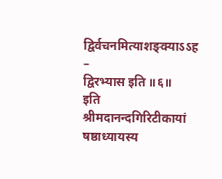द्विर्वचनमित्याशङ्क्याऽऽह –
द्विरभ्यास इति ॥६॥
इति श्रीमदानन्दगिरिटीकायां षष्ठाध्यायस्य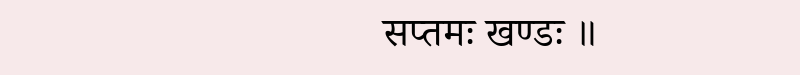सप्तमः खण्डः ॥